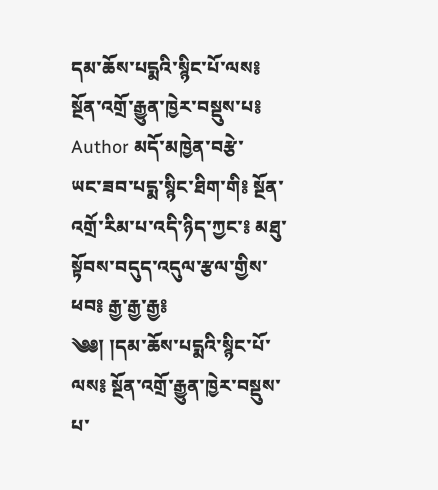དམ་ཆོས་པདྨའི་སྙིང་པོ་ལས༔ སྔོན་འགྲོ་རྒྱུན་ཁྱེར་བསྡུས་པ༔
Author མདོ་མཁྱེན་བརྩེ་
ཡང་ཟབ་པདྨ་སྙིང་ཐིག་གི༔ སྔོན་འགྲོ་རིམ་པ་འདི་ཉིད་ཀྱང་༔ མཐུ་སྟོབས་བདུད་འདུལ་རྩལ་གྱིས་ཕབ༔ རྒྱ་རྒྱ་རྒྱ༔
༄༅། །དམ་ཆོས་པདྨའི་སྙིང་པོ་ལས༔ སྔོན་འགྲོ་རྒྱུན་ཁྱེར་བསྡུས་པ་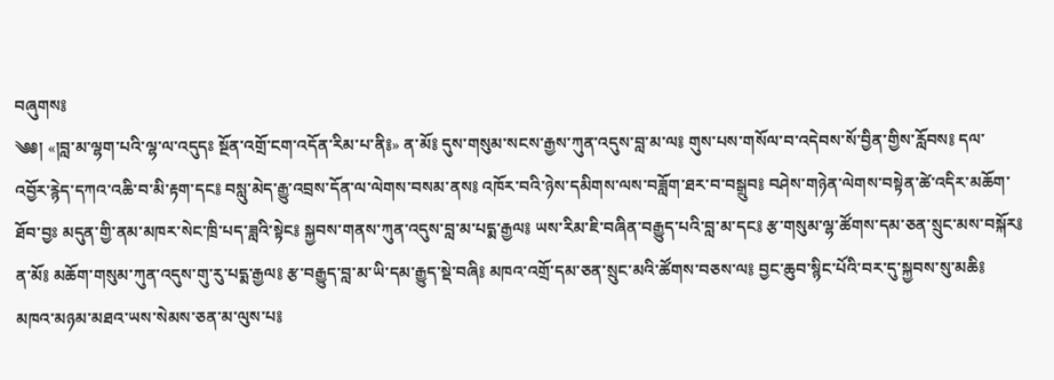བཞུགས༔
༄༅། «།བླ་མ་ལྷག་པའི་ལྷ་ལ་འདུདཿ སྔོན་འགྲོ་ངག་འདོན་རིམ་པ་ནི༔» ན་མོ༔ དུས་གསུམ་སངས་རྒྱས་ཀུན་འདུས་བླ་མ་ལ༔ གུས་པས་གསོལ་བ་འདེབས་སོ་བྱིན་གྱིས་རློབས༔ དལ་འབྱོར་རྙེད་དཀའ་འཆི་བ་མི་རྟག་དང༔ བསླུ་མེད་རྒྱུ་འབྲས་དོན་ལ་ལེགས་བསམ་ནས༔ འཁོར་བའི་ཉེས་དམིགས་ལས་བཟློག་ཐར་བ་བསྒྲུབ༔ བཤེས་གཉེན་ལེགས་བསྟེན་ཚེ་འདིར་མཆོག་ཐོབ་བྱཿ མདུན་གྱི་ནམ་མཁར་སེང་ཁྲི་པད་ཟླའི་སྟེང༔ སྐྱབས་གནས་ཀུན་འདུས་བླ་མ་པདྨ་རྒྱལ༔ ཡས་རིམ་ཇི་བཞིན་བརྒྱུད་པའི་བླ་མ་དང༔ རྩ་གསུམ་ལྷ་ཚོགས་དམ་ཅན་སྲུང་མས་བསྐོར༔ ན་མོ༔ མཆོག་གསུམ་ཀུན་འདུས་གུ་རུ་པདྨ་རྒྱལ༔ རྩ་བརྒྱུད་བླ་མ་ཡི་དམ་རྒྱུད་སྡེ་བཞི༔ མཁའ་འགྲོ་དམ་ཅན་སྲུང་མའི་ཚོགས་བཅས་ལ༔ བྱང་ཆུབ་སྙིང་པོའི་བར་དུ་སྐྱབས་སུ་མཆི༔ མཁའ་མཉམ་མཐའ་ཡས་སེམས་ཅན་མ་ལུས་པ༔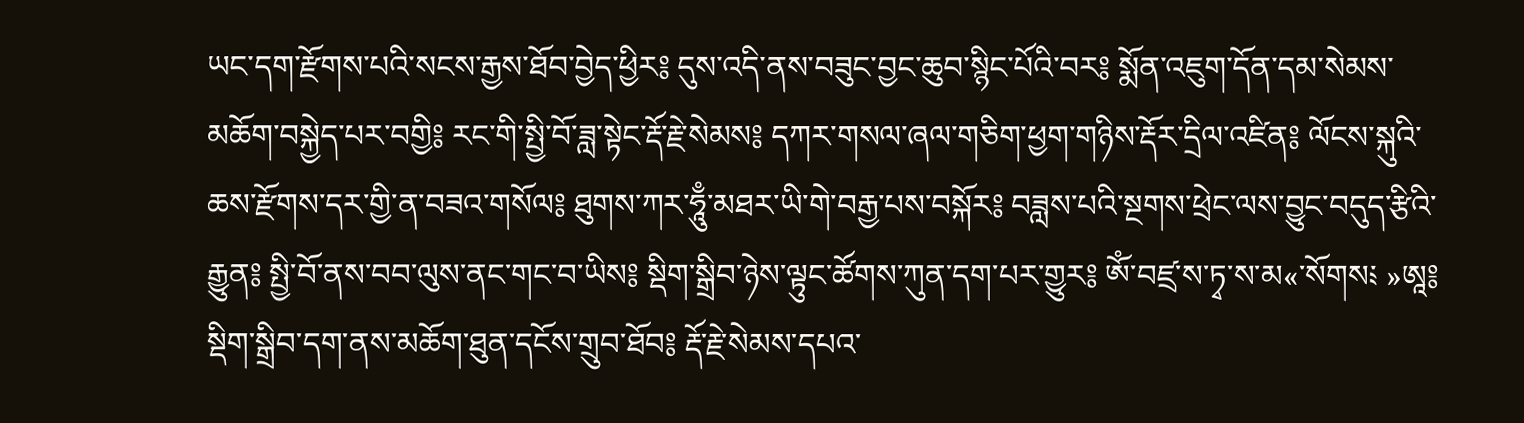ཡང་དག་རྫོགས་པའི་སངས་རྒྱས་ཐོབ་བྱེད་ཕྱིར༔ དུས་འདི་ནས་བཟུང་བྱང་ཆུབ་སྙིང་པོའི་བར༔ སྨོན་འཇུག་དོན་དམ་སེམས་མཆོག་བསྐྱེད་པར་བགྱི༔ རང་གི་སྤྱི་བོ་ཟླ་སྟེང་རྡོ་རྗེ་སེམས༔ དཀར་གསལ་ཞལ་གཅིག་ཕྱག་གཉིས་རྡོར་དྲིལ་འཛིན༔ ལོངས་སྐུའི་ཆས་རྫོགས་དར་གྱི་ན་བཟའ་གསོལ༔ ཐུགས་ཀར་ཧཱུྃ་མཐར་ཡི་གེ་བརྒྱ་པས་བསྐོར༔ བཟླས་པའི་སྔགས་ཕྲེང་ལས་བྱུང་བདུད་རྩིའི་རྒྱུན༔ སྤྱི་བོ་ནས་བབ་ལུས་ནང་གང་བ་ཡིས༔ སྡིག་སྒྲིབ་ཉེས་ལྟུང་ཚོགས་ཀུན་དག་པར་གྱུར༔ ཨོཾ་བཛྲ་ས་ཏྭ་ས་མ«་སོགས༴ »ཨཱ༔ སྡིག་སྒྲིབ་དག་ནས་མཆོག་ཐུན་དངོས་གྲུབ་ཐོབ༔ རྡོ་རྗེ་སེམས་དཔའ་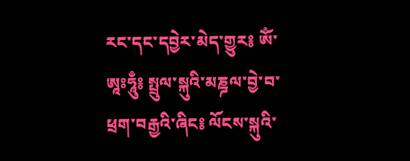རང་དང་དབྱེར་མེད་གྱུར༔ ཨོཾ་ཨཱཿཧཱུྃ༔ སྤྲུལ་སྐུའི་མཎྜལ་བྱེ་བ་ཕྲག་བརྒྱའི་ཞིང༔ ལོངས་སྐུའི་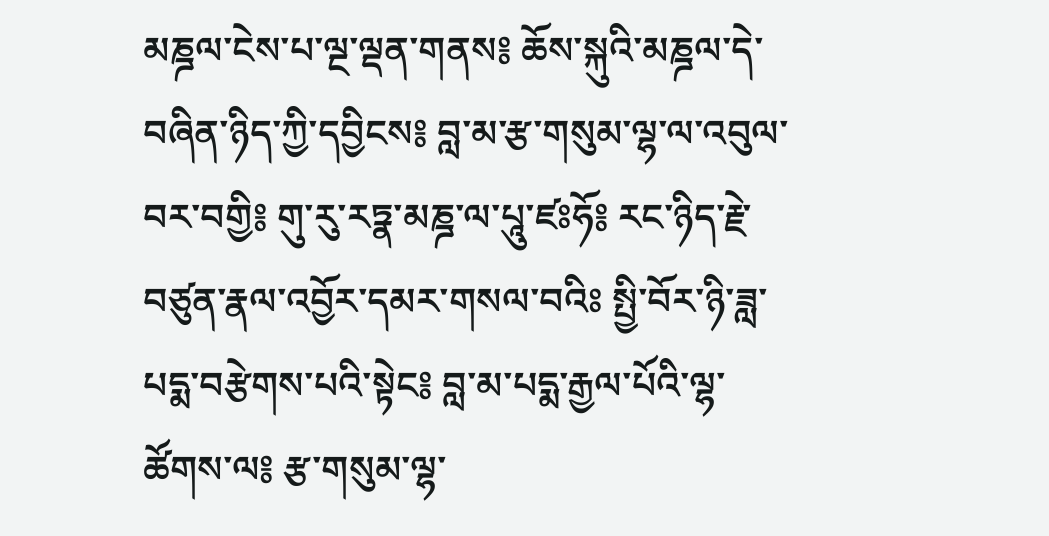མཎྜལ་ངེས་པ་ལྔ་ལྡན་གནས༔ ཆོས་སྐུའི་མཎྜལ་དེ་བཞིན་ཉིད་ཀྱི་དབྱིངས༔ བླ་མ་རྩ་གསུམ་ལྷ་ལ་འབུལ་བར་བགྱི༔ གུ་རུ་རཏྣ་མཎྜ་ལ་པཱུ་ཛཿཧོ༔ རང་ཉིད་རྗེ་བཙུན་རྣལ་འབྱོར་དམར་གསལ་བའིཿ སྤྱི་བོར་ཉི་ཟླ་པདྨ་བརྩེགས་པའི་སྟེང༔ བླ་མ་པདྨ་རྒྱལ་པོའི་ལྷ་ཚོགས་ལ༔ རྩ་གསུམ་ལྷ་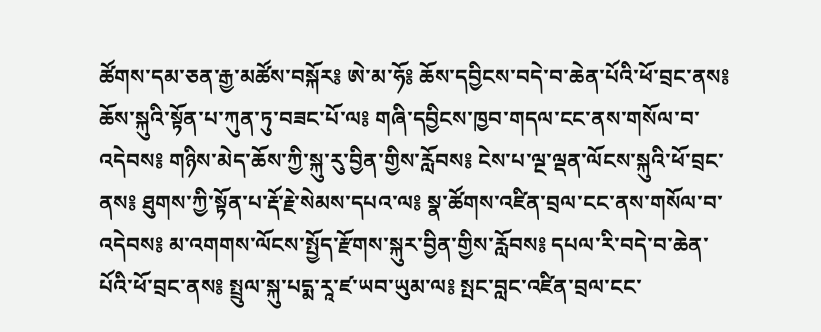ཚོགས་དམ་ཅན་རྒྱ་མཚོས་བསྐོར༔ ཨེ་མ་ཧོ༔ ཆོས་དབྱིངས་བདེ་བ་ཆེན་པོའི་ཕོ་བྲང་ནས༔ ཆོས་སྐུའི་སྟོན་པ་ཀུན་ཏུ་བཟང་པོ་ལ༔ གཞི་དབྱིངས་ཁྱབ་གདལ་ངང་ནས་གསོལ་བ་འདེབས༔ གཉིས་མེད་ཆོས་ཀྱི་སྐུ་རུ་བྱིན་གྱིས་རློབས༔ ངེས་པ་ལྔ་ལྡན་ལོངས་སྐུའི་ཕོ་བྲང་ནས༔ ཐུགས་ཀྱི་སྟོན་པ་རྡོ་རྗེ་སེམས་དཔའ་ལ༔ སྣ་ཚོགས་འཛིན་བྲལ་ངང་ནས་གསོལ་བ་འདེབས༔ མ་འགགས་ལོངས་སྤྱོད་རྫོགས་སྐུར་བྱིན་གྱིས་རློབས༔ དཔལ་རི་བདེ་བ་ཆེན་པོའི་ཕོ་བྲང་ནས༔ སྤྲུལ་སྐུ་པདྨ་རཱ་ཛ་ཡབ་ཡུམ་ལ༔ སྤང་བླང་འཛིན་བྲལ་ངང་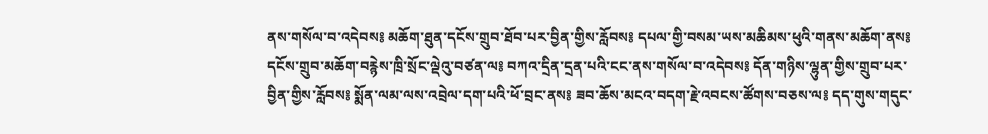ནས་གསོལ་བ་འདེབས༔ མཆོག་ཐུན་དངོས་གྲུབ་ཐོབ་པར་བྱིན་གྱིས་རློབས༔ དཔལ་གྱི་བསམ་ཡས་མཆིམས་ཕུའི་གནས་མཆོག་ནས༔ དངོས་གྲུབ་མཆོག་བརྙེས་ཁྲི་སྲོང་ལྡེའུ་བཙན་ལ༔ བཀའ་དྲིན་དྲན་པའི་ངང་ནས་གསོལ་བ་འདེབས༔ དོན་གཉིས་ལྷུན་གྱིས་གྲུབ་པར་བྱིན་གྱིས་རློབས༔ སྨོན་ལམ་ལས་འབྲེལ་དག་པའི་ཕོ་བྲང་ནས༔ ཟབ་ཆོས་མངའ་བདག་རྗེ་འབངས་ཚོགས་བཅས་ལ༔ དད་གུས་གདུང་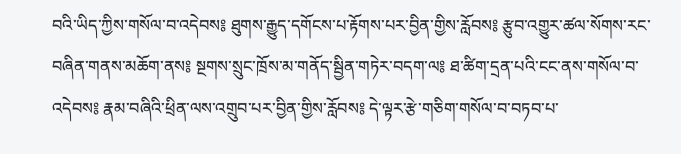བའི་ཡིད་ཀྱིས་གསོལ་བ་འདེབས༔ ཐུགས་རྒྱུད་དགོངས་པ་རྟོགས་པར་བྱིན་གྱིས་རློབས༔ རྩུབ་འགྱུར་ཚལ་སོགས་རང་བཞིན་གནས་མཆོག་ནས༔ སྔགས་སྲུང་ཁྲོས་མ་གནོད་སྦྱིན་གཏེར་བདག་ལ༔ ཐ་ཚིག་དྲན་པའི་ངང་ནས་གསོལ་བ་འདེབས༔ རྣམ་བཞིའི་ཕྲིན་ལས་འགྲུབ་པར་བྱིན་གྱིས་རློབས༔ དེ་ལྟར་རྩེ་གཅིག་གསོལ་བ་བཏབ་པ་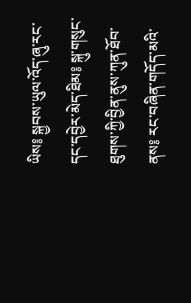ཡིས༔ སྐྱབས་ཡུལ་འོད་ཞུ་རང་དང་དབྱེར་མེད་ཐིམ༔ སྐུ་གསུང་ཐུགས་ཀྱི་བྱིན་ནུས་ཀུན་ཐོབ་ནས༔ རང་བཞིན་གདོད་མའི་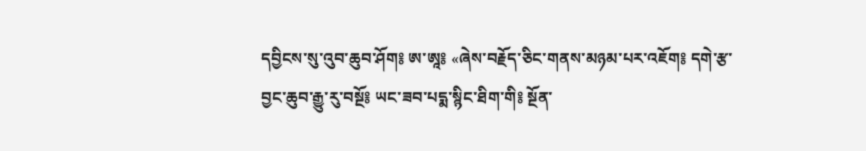དབྱིངས་སུ་འུབ་ཆུབ་ཤོག༔ ཨ་ཨཱ༔ «ཞེས་བརྗོད་ཅིང་གནས་མཉམ་པར་འཇོག༔ དགེ་རྩ་བྱང་ཆུབ་རྒྱུ་རུ་བསྔོ༔ ཡང་ཟབ་པདྨ་སྙིང་ཐིག་གི༔ སྔོན་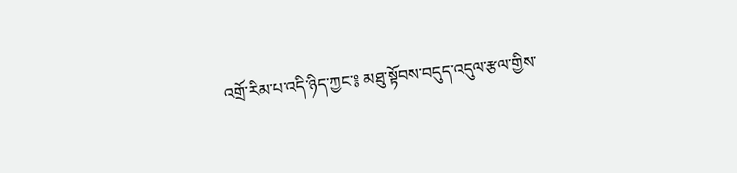འགྲོ་རིམ་པ་འདི་ཉིད་ཀྱང་༔ མཐུ་སྟོབས་བདུད་འདུལ་རྩལ་གྱིས་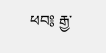ཕབ༔ རྒྱ་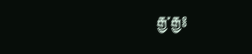རྒྱ་རྒྱ༔